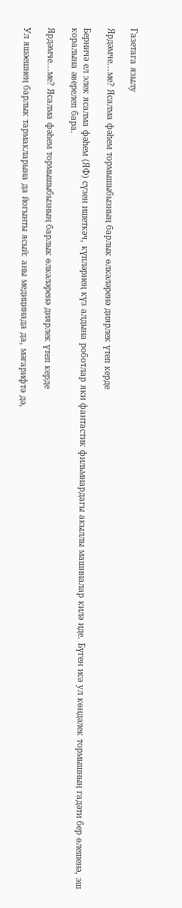Газетага язылу

Ярдәмче...ме? Ясалма фәһем тормышыбызның барлык өлкәләренә диярлек үтеп керде

Берничә ел элек ясалма фәһем (ЯФ) сүзен ишеткәч, күпләрнең күз алдына роботлар яки фантастик фильмнардагы акыллы машиналар килә иде. Бүген исә ул көндәлек тормышның гадәти бер өлешенә, эш коралына әверелеп бара.

Ярдәмче...ме? Ясалма фәһем тормышыбызның барлык өлкәләренә диярлек үтеп керде

Ул яшәешнең барлык тармакларына да йогынты ясый: аны медицинада да, мәгарифтә дә,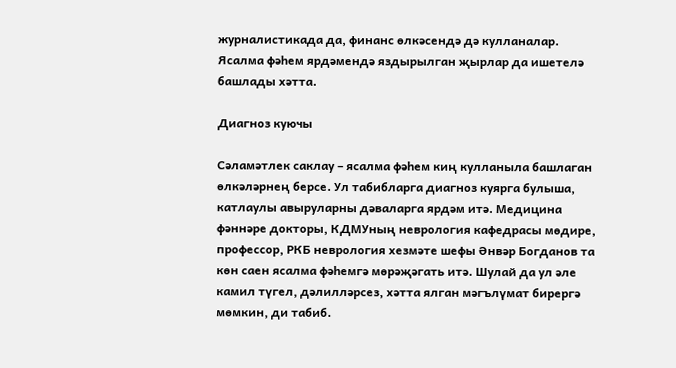журналистикада да, финанс өлкәсендә дә кулланалар. Ясалма фәһем ярдәмендә яздырылган җырлар да ишетелә башлады хәтта.

Диагноз куючы

Сәламәтлек саклау – ясалма фәһем киң кулланыла башлаган өлкәләрнең берсе. Ул табибларга диагноз куярга булыша, катлаулы авыруларны дәваларга ярдәм итә. Медицина фәннәре докторы, КДМУның неврология кафедрасы мөдире, профессор, РКБ неврология хезмәте шефы Әнвәр Богданов та көн саен ясалма фәһемгә мөрәҗәгать итә. Шулай да ул әле камил түгел, дәлилләрсез, хәтта ялган мәгълүмат бирергә мөмкин, ди табиб.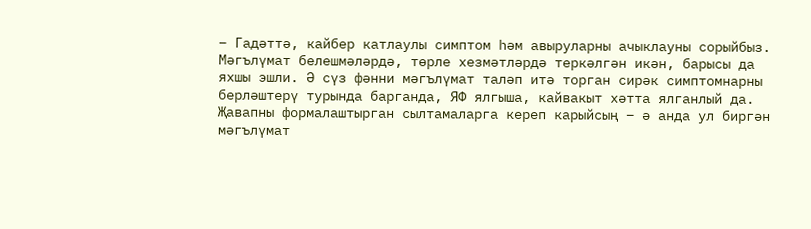– Гадәттә, кайбер катлаулы симптом һәм авыруларны ачыклауны сорыйбыз. Мәгълүмат белешмәләрдә, төрле хезмәтләрдә теркәлгән икән, барысы да яхшы эшли. Ә сүз фәнни мәгълүмат таләп итә торган сирәк симптомнарны берләштерү турында барганда, ЯФ ялгыша, кайвакыт хәтта ялганлый да. Җавапны формалаштырган сылтамаларга кереп карыйсың – ә анда ул биргән мәгълүмат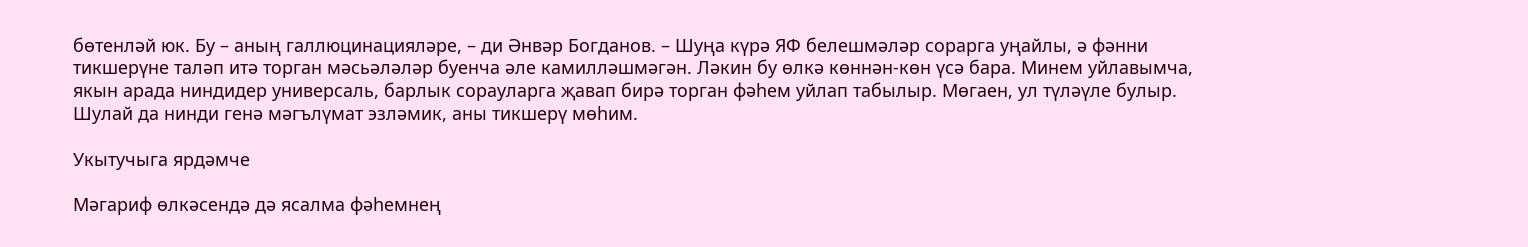бөтенләй юк. Бу – аның галлюцинацияләре, – ди Әнвәр Богданов. – Шуңа күрә ЯФ белешмәләр сорарга уңайлы, ә фәнни тикшерүне таләп итә торган мәсьәләләр буенча әле камилләшмәгән. Ләкин бу өлкә көннән-көн үсә бара. Минем уйлавымча, якын арада ниндидер универсаль, барлык сорауларга җавап бирә торган фәһем уйлап табылыр. Мөгаен, ул түләүле булыр. Шулай да нинди генә мәгълүмат эзләмик, аны тикшерү мөһим.

Укытучыга ярдәмче

Мәгариф өлкәсендә дә ясалма фәһемнең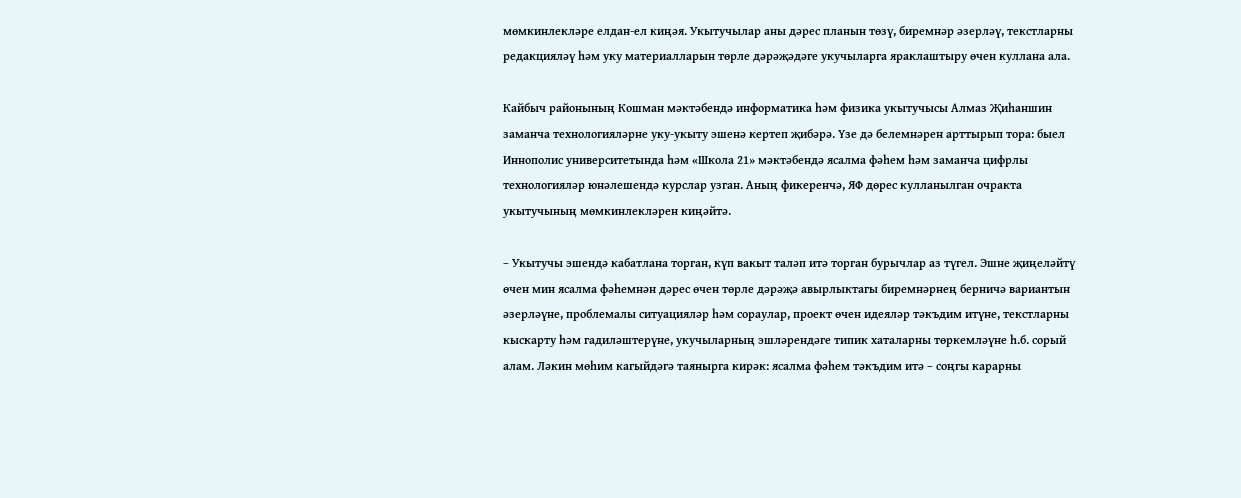мөмкинлекләре елдан-ел киңәя. Укытучылар аны дәрес планын төзү, биремнәр әзерләү, текстларны редакцияләү һәм уку материалларын төрле дәрәҗәдәге укучыларга яраклаштыру өчен куллана ала.

Кайбыч районының Кошман мәктәбендә информатика һәм физика укытучысы Алмаз Җиһаншин заманча технологияләрне уку-укыту эшенә кертеп җибәрә. Үзе дә белемнәрен арттырып тора: быел Иннополис университетында һәм «Школа 21» мәктәбендә ясалма фәһем һәм заманча цифрлы технологияләр юнәлешендә курслар узган. Аның фикеренчә, ЯФ дөрес кулланылган очракта укытучының мөмкинлекләрен киңәйтә.

– Укытучы эшендә кабатлана торган, күп вакыт таләп итә торган бурычлар аз түгел. Эшне җиңеләйтү өчен мин ясалма фәһемнән дәрес өчен төрле дәрәҗә авырлыктагы биремнәрнең берничә вариантын әзерләүне, проблемалы ситуацияләр һәм сораулар, проект өчен идеяләр тәкъдим итүне, текстларны кыскарту һәм гадиләштерүне, укучыларның эшләрендәге типик хаталарны төркемләүне һ.б. сорый алам. Ләкин мөһим кагыйдәгә таянырга кирәк: ясалма фәһем тәкъдим итә – соңгы карарны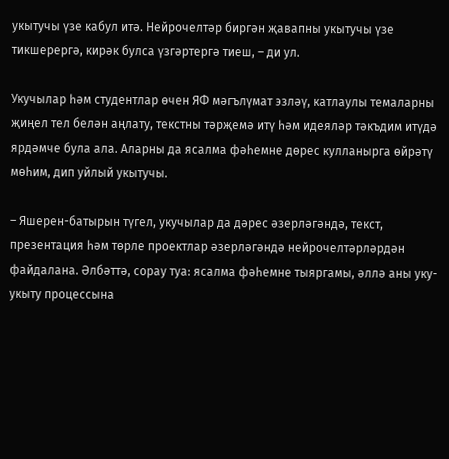укытучы үзе кабул итә. Нейрочелтәр биргән җавапны укытучы үзе тикшерергә, кирәк булса үзгәртергә тиеш, – ди ул.

Укучылар һәм студентлар өчен ЯФ мәгълүмат эзләү, катлаулы темаларны җиңел тел белән аңлату, текстны тәрҗемә итү һәм идеяләр тәкъдим итүдә ярдәмче була ала. Аларны да ясалма фәһемне дөрес кулланырга өйрәтү мөһим, дип уйлый укытучы.

– Яшерен-батырын түгел, укучылар да дәрес әзерләгәндә, текст, презентация һәм төрле проектлар әзерләгәндә нейрочелтәрләрдән файдалана. Әлбәттә, сорау туа: ясалма фәһемне тыяргамы, әллә аны уку-укыту процессына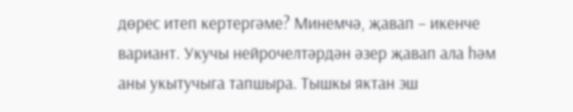дөрес итеп кертергәме? Минемчә, җавап – икенче вариант. Укучы нейрочелтәрдән әзер җавап ала һәм аны укытучыга тапшыра. Тышкы яктан эш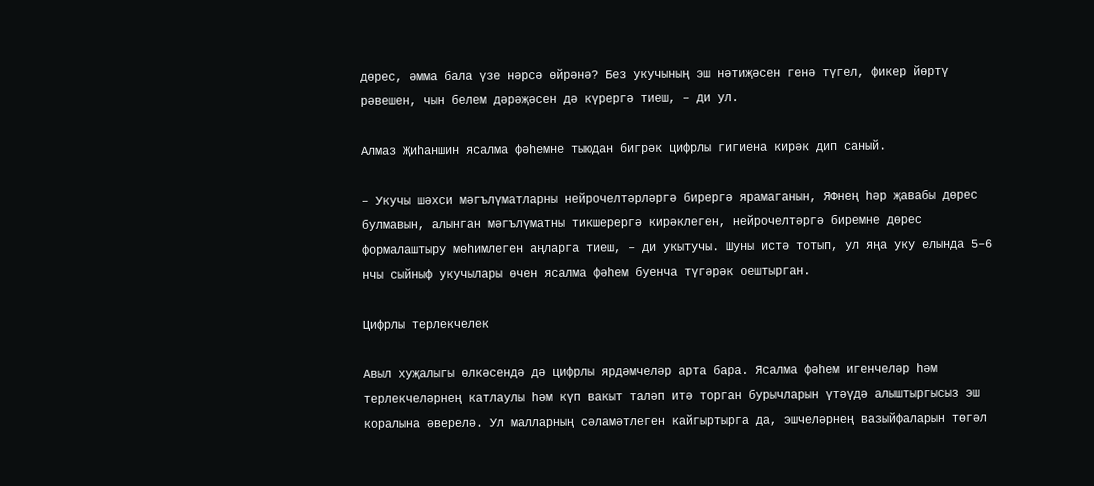дөрес, әмма бала үзе нәрсә өйрәнә? Без укучының эш нәтиҗәсен генә түгел, фикер йөртү рәвешен, чын белем дәрәҗәсен дә күрергә тиеш, – ди ул.

Алмаз Җиһаншин ясалма фәһемне тыюдан бигрәк цифрлы гигиена кирәк дип саный.

– Укучы шәхси мәгълүматларны нейрочелтәрләргә бирергә ярамаганын, ЯФнең һәр җавабы дөрес булмавын, алынган мәгълүматны тикшерергә кирәклеген, нейрочелтәргә биремне дөрес формалаштыру мөһимлеген аңларга тиеш, – ди укытучы. Шуны истә тотып, ул яңа уку елында 5–6 нчы сыйныф укучылары өчен ясалма фәһем буенча түгәрәк оештырган.

Цифрлы терлекчелек

Авыл хуҗалыгы өлкәсендә дә цифрлы ярдәмчеләр арта бара. Ясалма фәһем игенчеләр һәм терлекчеләрнең катлаулы һәм күп вакыт таләп итә торган бурычларын үтәүдә алыштыргысыз эш коралына әверелә. Ул малларның сәламәтлеген кайгыртырга да, эшчеләрнең вазыйфаларын төгәл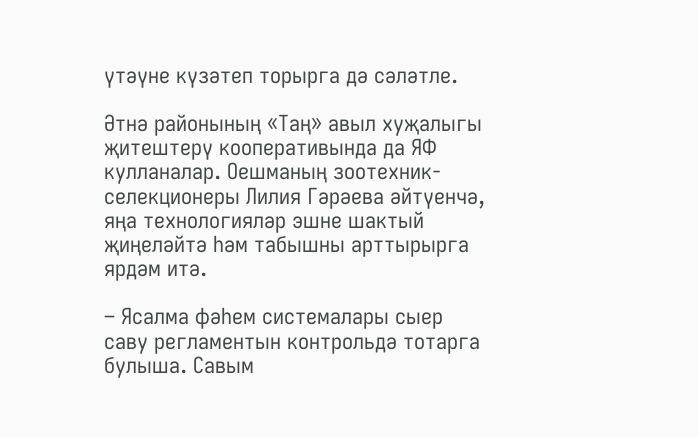үтәүне күзәтеп торырга дә сәләтле.

Әтнә районының «Таң» авыл хуҗалыгы җитештерү кооперативында да ЯФ кулланалар. Оешманың зоотехник-селекционеры Лилия Гәрәева әйтүенчә, яңа технологияләр эшне шактый җиңеләйтә һәм табышны арттырырга ярдәм итә.

– Ясалма фәһем системалары сыер саву регламентын контрольдә тотарга булыша. Савым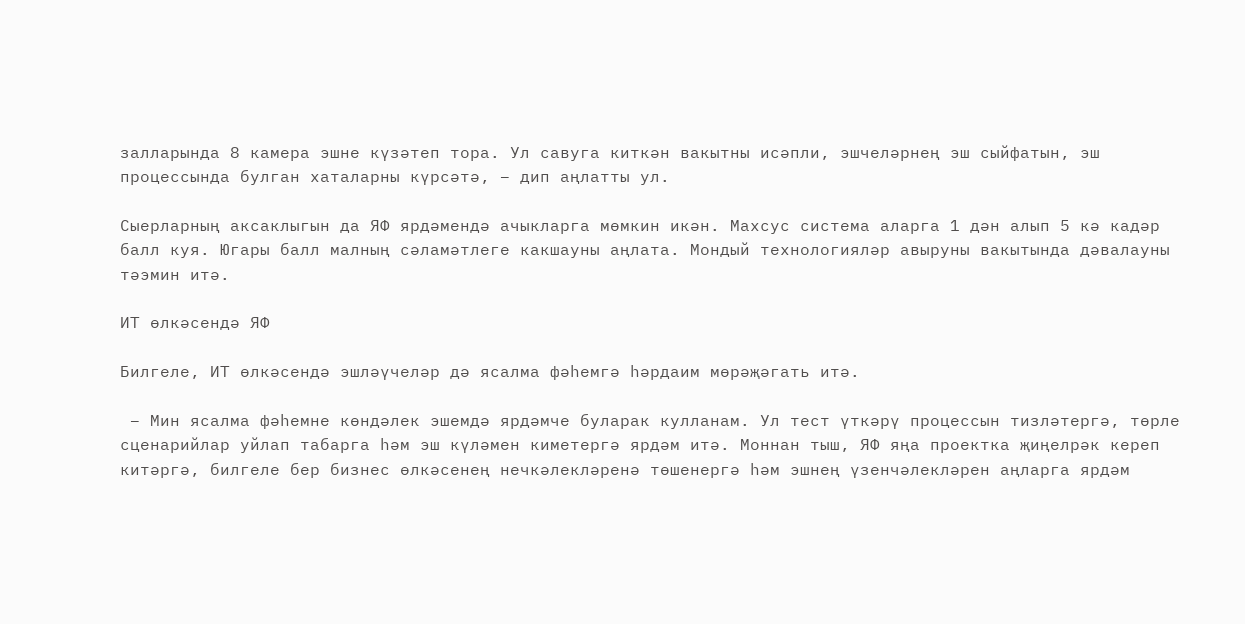залларында 8 камера эшне күзәтеп тора. Ул савуга киткән вакытны исәпли, эшчеләрнең эш сыйфатын, эш процессында булган хаталарны күрсәтә, – дип аңлатты ул.

Сыерларның аксаклыгын да ЯФ ярдәмендә ачыкларга мөмкин икән. Махсус система аларга 1 дән алып 5 кә кадәр балл куя. Югары балл малның сәламәтлеге какшауны аңлата. Мондый технологияләр авыруны вакытында дәвалауны тәэмин итә.

ИТ өлкәсендә ЯФ

Билгеле, ИТ өлкәсендә эшләүчеләр дә ясалма фәһемгә һәрдаим мөрәҗәгать итә.

 – Мин ясалма фәһемне көндәлек эшемдә ярдәмче буларак кулланам. Ул тест үткәрү процессын тизләтергә, төрле сценарийлар уйлап табарга һәм эш күләмен киметергә ярдәм итә. Моннан тыш, ЯФ яңа проектка җиңелрәк кереп китәргә, билгеле бер бизнес өлкәсенең нечкәлекләренә төшенергә һәм эшнең үзенчәлекләрен аңларга ярдәм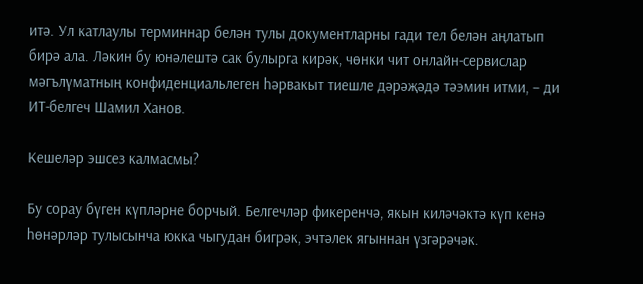итә. Ул катлаулы терминнар белән тулы документларны гади тел белән аңлатып бирә ала. Ләкин бу юнәлештә сак булырга кирәк, чөнки чит онлайн-сервислар мәгълүматның конфиденциальлеген һәрвакыт тиешле дәрәҗәдә тәэмин итми, – ди ИТ-белгеч Шамил Ханов.

Кешеләр эшсез калмасмы?

Бу сорау бүген күпләрне борчый. Белгечләр фикеренчә, якын киләчәктә күп кенә һөнәрләр тулысынча юкка чыгудан бигрәк, эчтәлек ягыннан үзгәрәчәк.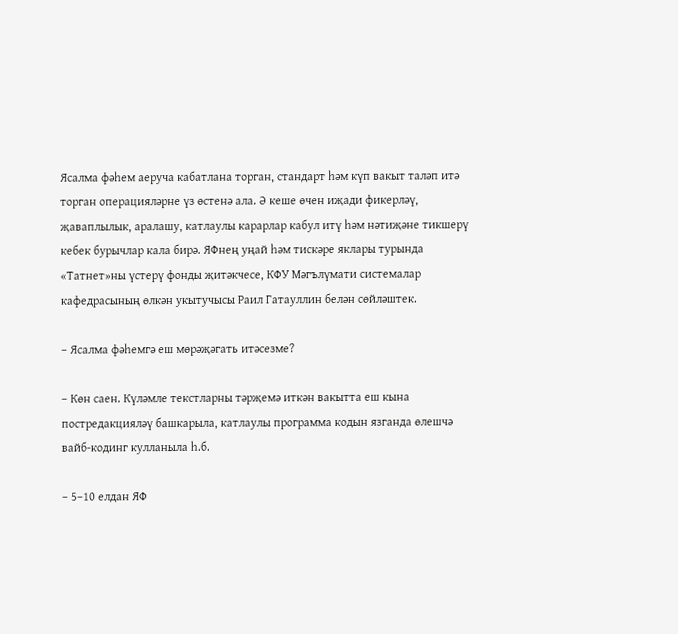Ясалма фәһем аеруча кабатлана торган, стандарт һәм күп вакыт таләп итә торган операцияләрне үз өстенә ала. Ә кеше өчен иҗади фикерләү, җаваплылык, аралашу, катлаулы карарлар кабул итү һәм нәтиҗәне тикшерү кебек бурычлар кала бирә. ЯФнең уңай һәм тискәре яклары турында «Татнет»ны үстерү фонды җитәкчесе, КФУ Мәгълүмати системалар кафедрасының өлкән укытучысы Раил Гатауллин белән сөйләштек.

– Ясалма фәһемгә еш мөрәҗәгать итәсезме?

– Көн саен. Күләмле текстларны тәрҗемә иткән вакытта еш кына постредакцияләү башкарыла, катлаулы программа кодын язганда өлешчә вайб-кодинг кулланыла һ.б.

– 5–10 елдан ЯФ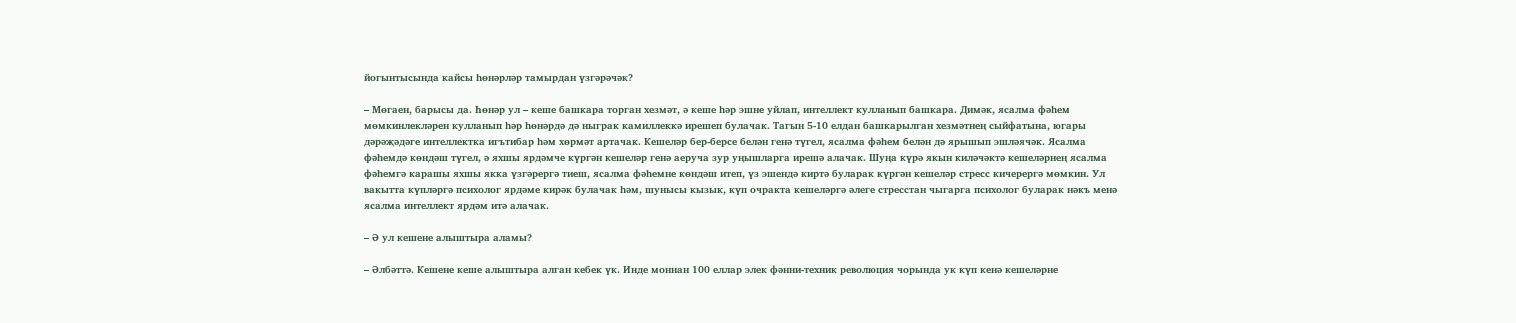йогынтысында кайсы һөнәрләр тамырдан үзгәрәчәк?

– Мөгаен, барысы да. Һөнәр ул – кеше башкара торган хезмәт, ә кеше һәр эшне уйлап, интеллект кулланып башкара. Димәк, ясалма фәһем мөмкинлекләрен кулланып һәр һөнәрдә дә ныграк камиллеккә ирешеп булачак. Тагын 5-10 елдан башкарылган хезмәтнең сыйфатына, югары дәрәҗәдәге интеллектка игътибар һәм хөрмәт артачак. Кешеләр бер-берсе белән генә түгел, ясалма фәһем белән дә ярышып эшләячәк. Ясалма фәһемдә көндәш түгел, ә яхшы ярдәмче күргән кешеләр генә аеруча зур уңышларга ирешә алачак. Шуңа күрә якын киләчәктә кешеләрнең ясалма фәһемгә карашы яхшы якка үзгәрергә тиеш, ясалма фәһемне көндәш итеп, үз эшендә киртә буларак күргән кешеләр стресс кичерергә мөмкин. Ул вакытта күпләргә психолог ярдәме кирәк булачак һәм, шунысы кызык, күп очракта кешеләргә әлеге стресстан чыгарга психолог буларак нәкъ менә ясалма интеллект ярдәм итә алачак.

– Ә ул кешене алыштыра аламы?

– Әлбәттә. Кешене кеше алыштыра алган кебек үк. Инде моннан 100 еллар элек фәнни-техник революция чорында ук күп кенә кешеләрне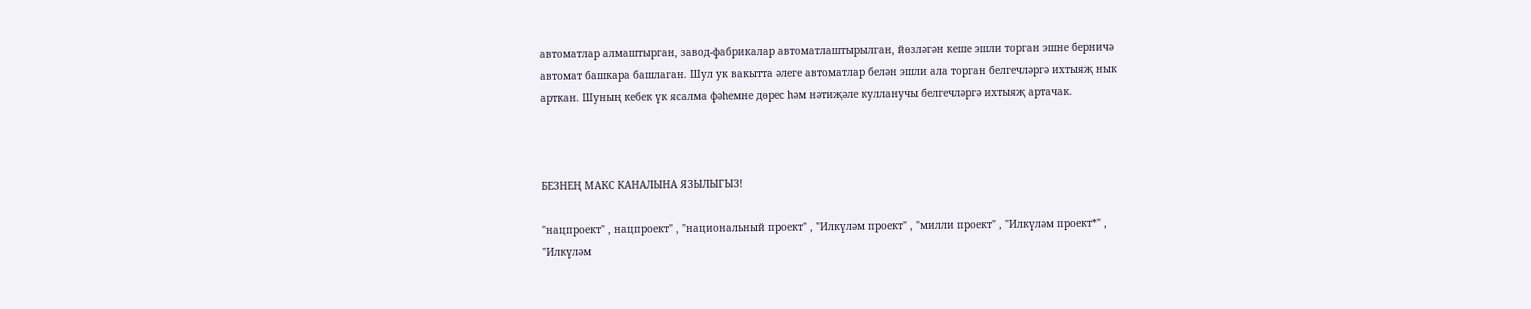автоматлар алмаштырган, завод-фабрикалар автоматлаштырылган, йөзләгән кеше эшли торган эшне берничә автомат башкара башлаган. Шул ук вакытта әлеге автоматлар белән эшли ала торган белгечләргә ихтыяҗ нык арткан. Шуның кебек үк ясалма фәһемне дөрес һәм нәтиҗәле кулланучы белгечләргә ихтыяҗ артачак.



БЕЗНЕҢ МАКС КАНАЛЫНА ЯЗЫЛЫГЫЗ!

"нацпроект" , нацпроект" , "национальный проект" , "Илкүләм проект" , "милли проект" , "Илкүләм проект*" , "Илкүләм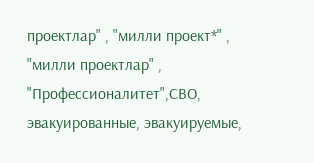проектлар" , "милли проект*" , "милли проектлар" , "Профессионалитет",СВО, эвакуированные, эвакуируемые,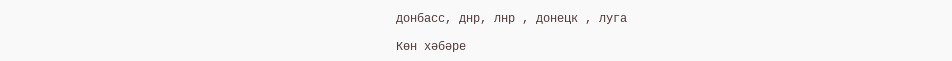донбасс, днр, лнр , донецк , луга

Көн хәбәре